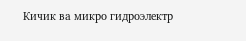Кичик ва микро гидроэлектр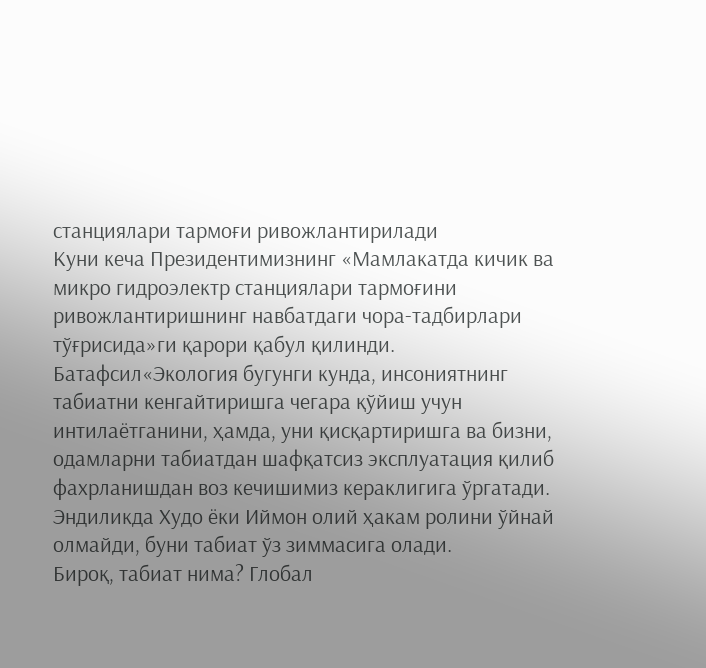станциялари тармоғи ривожлантирилади
Куни кеча Президентимизнинг «Мамлакатда кичик ва микро гидроэлектр станциялари тармоғини ривожлантиришнинг навбатдаги чора-тадбирлари тўғрисида»ги қарори қабул қилинди.
Батафсил«Экология бугунги кунда, инсониятнинг табиатни кенгайтиришга чегара қўйиш учун интилаётганини, ҳамда, уни қисқартиришга ва бизни, одамларни табиатдан шафқатсиз эксплуатация қилиб фахрланишдан воз кечишимиз кераклигига ўргатади.
Эндиликда Худо ёки Иймон олий ҳакам ролини ўйнай олмайди, буни табиат ўз зиммасига олади.
Бироқ, табиат нима? Глобал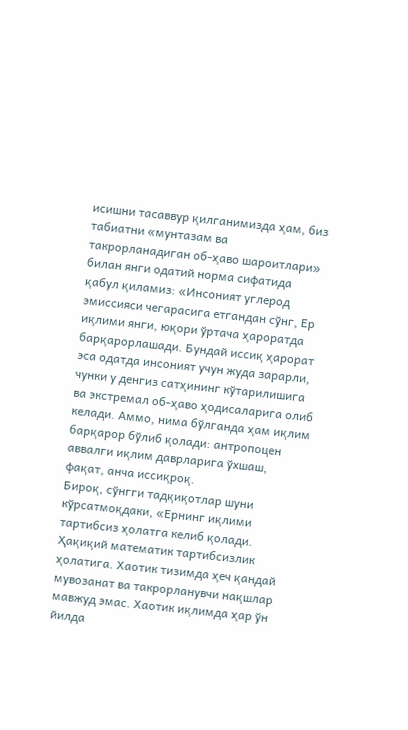исишни тасаввур қилганимизда ҳам, биз табиатни «мунтазам ва такрорланадиган об-ҳаво шароитлари» билан янги одатий норма сифатида қабул қиламиз: «Инсоният углерод эмиссияси чегарасига етгандан сўнг, Ер иқлими янги, юқори ўртача ҳароратда барқарорлашади. Бундай иссиқ ҳарорат эса одатда инсоният учун жуда зарарли, чунки у денгиз сатҳининг кўтарилишига ва экстремал об-ҳаво ҳодисаларига олиб келади. Аммо, нима бўлганда ҳам иқлим барқарор бўлиб қолади: антропоцен аввалги иқлим даврларига ўхшаш, фақат, анча иссиқроқ.
Бироқ, сўнгги тадқиқотлар шуни кўрсатмоқдаки, «Ернинг иқлими тартибсиз ҳолатга келиб қолади. Ҳақиқий математик тартибсизлик ҳолатига. Хаотик тизимда ҳеч қандай мувозанат ва такрорланувчи нақшлар мавжуд эмас. Хаотик иқлимда ҳар ўн йилда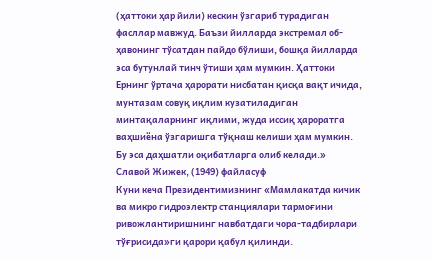(ҳаттоки ҳар йили) кескин ўзгариб турадиган фасллар мавжуд. Баъзи йилларда экстремал об-ҳавонинг тўсатдан пайдо бўлиши, бошқа йилларда эса бутунлай тинч ўтиши ҳам мумкин. Ҳаттоки Ернинг ўртача ҳарорати нисбатан қисқа вақт ичида, мунтазам совуқ иқлим кузатиладиган минтақаларнинг иқлими, жуда иссиқ ҳароратга ваҳшиёна ўзгаришга тўқнаш келиши ҳам мумкин. Бу эса даҳшатли оқибатларга олиб келади.»
Славой Жижек, (1949) файласуф
Куни кеча Президентимизнинг «Мамлакатда кичик ва микро гидроэлектр станциялари тармоғини ривожлантиришнинг навбатдаги чора-тадбирлари тўғрисида»ги қарори қабул қилинди.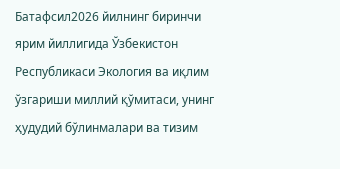Батафсил2026 йилнинг биринчи ярим йиллигида Ўзбекистон Республикаси Экология ва иқлим ўзгариши миллий қўмитаси, унинг ҳудудий бўлинмалари ва тизим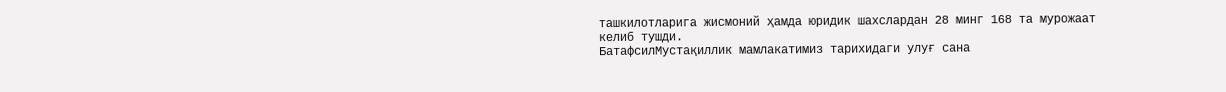ташкилотларига жисмоний ҳамда юридик шахслардан 28 минг 168 та мурожаат келиб тушди.
БатафсилМустақиллик мамлакатимиз тарихидаги улуғ сана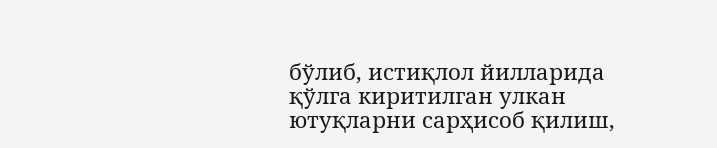бўлиб, истиқлол йилларида қўлга киритилган улкан ютуқларни сарҳисоб қилиш,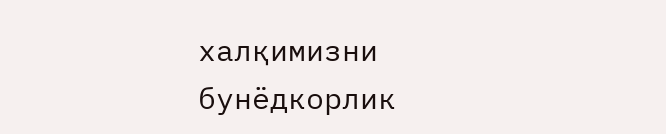халқимизни бунёдкорлик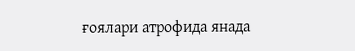ғоялари атрофида янада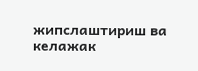жипслаштириш ва келажак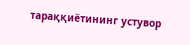тараққиётининг устувор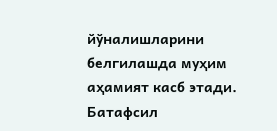йўналишларини белгилашда муҳим аҳамият касб этади.
Батафсил